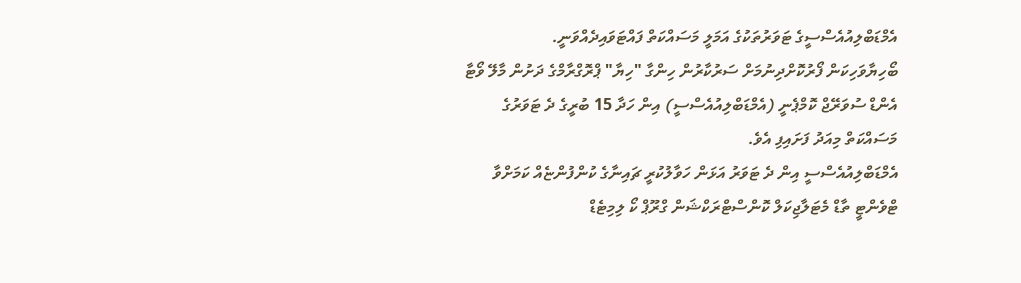އެމްޑަބްލިއުއެސްސީގެ ޓަވަރުތަކުގެ އަމަލީ މަސައްކަތް ފައްޓަވައިދެއްވަނީ.
ބޯހިޔާވަހިކަން ފޯރުކޮށްދިނުމަށް ސަރުކާރުން ހިންގާ "ހިޔާ" ޕްރޮގްރާމްގެ ދަށުން މާލޭ ވޯޓާ އެންޑް ސުވަރޭޖް ކޮމްޕެނީ (އެމްޑަބްލިއުއެސްސީ) އިން ހަދާ 15 ބުރީގެ ދެ ޓަވަރުގެ މަސައްކަތް މިއަދު ފަށައިފި އެވެ.
އެމްޑަބްލިއުއެސްސީ އިން ދެ ޓަވަރު އަޅަން ހަވާލުކުރީ ޗައިނާގެ ކުންފުންޏެއް ކަމަށްވާ ޓްވެންޓީ ތާޑް މެޓަލާޖިކަލް ކޮންސްޓްރަކްޝަން ގްރޫޕް ކޯ ލިމިޓެޑް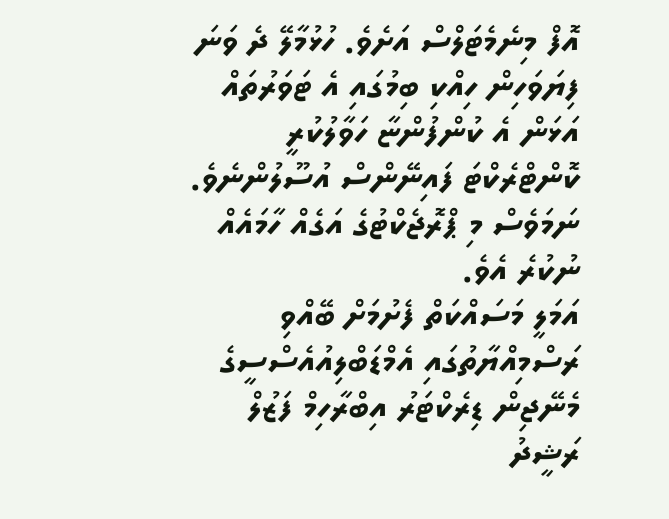އޮފް މިނެމެޓަލްސް އަށެވެ. ހުޅުމާލޭ ދެ ވަނަ ފިޔަވަހިން ހިއްކި ބިމުގައި އެ ޓަވަރުތައް އަޅަން އެ ކުންފުންޏާ ހަވާލުކުރީ ކޮންޓްރެކްޓަ ފައިނޭންސް އުސޫލުންނެވެ. ނަމަވެސް މި ޕްރޮޖެކްޓުގެ އަގެއް ހާމައެއް ނުކުރެ އެވެ.
އަމަލީ މަސައްކަތް ފެށުމަށް ބޭއްވި ރަސްމިއްޔާތުގައި އެމްޑަބްލިއުއެސްސީގެ މެނޭޖިން ޑިރެކްޓަރު އިބްރާހިމް ފަޒުލް ރަޝީދު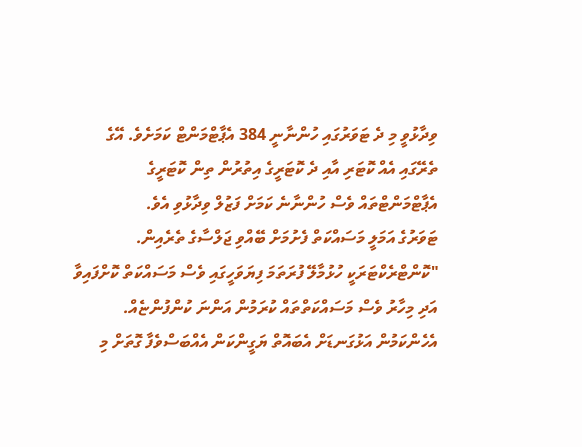ވިދާޅުވީ މި ދެ ޓަވަރުގައި ހުންނާނީ 384 އެޕާޓްމަންޓް ކަމަށެވެ. އޭގެ ތެރޭގައި އެއް ކޮޓަރި އާއި ދެ ކޮޓަރީގެ އިތުރުން ތިން ކޮޓަރީގެ އެޕާޓްމަންޓްތައް ވެސް ހުންނާނެ ކަމަށް ފަޒުލް ވިދާޅުވި އެވެ.
ޓަވަރުގެ އަމަލީ މަސައްކަތް ފެށުމަށް ބޭއްވި ޖަލްސާގެ ތެރެއިން.
"ކޮންޓްރެކްޓަރަކީ ހުޅުމާލޭ ފުރަތަމަ ފިޔަވަހީގައި ވެސް މަސައްކަތް ކޮށްފައިވާ އަދި މިހާރު ވެސް މަސައްކަތްތައް ކުރަމުން އަންނަ ކުންފުންޏެއް. އެހެންކަމުން އަޅުގަނޑަށް އެބައޮތް ޔަގީންކަން އެއްބަސްވެފާ ގޮތަށް މި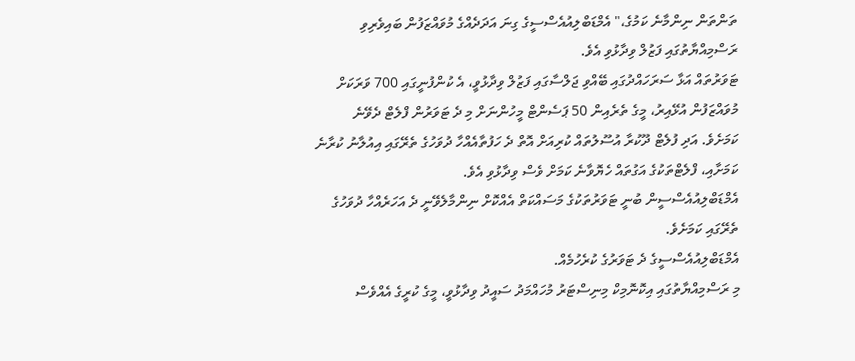ތަންތަން ނިންމާނެ ކަމުގެ،" އެމްޑަބްލިއުއެސްސީގެ ގިނަ އަދަދެއްގެ މުވައްޒަފުން ބައިވެރިވި ރަސްމިއްޔާތުގައި ފަޒުލް ވިދާޅުވި އެވެ.
ޓަވަރުތައް އަޅާ ސަރަހައްދުގައި ބޭއްވި ޖަލްސާގައި ފަޒުލް ވިދާޅުވީ، އެ ކުންފުނީގައި 700 ވަރަކަށް މުވައްޒަފުން އުޅޭއިރު، މީގެ ތެރެއިން 50 ޕަސެންޓް މީހުންނަށް މި ދެ ޓަވަރުން ފްލެޓް ދެވޭނެ ކަމަށެވެ. އަދި ފުލެޓް ދޫކުރާ އުސޫލުތައް ކުރިއަށް އޮތް ދެ ހަފުތާއެއްހާ ދުވަހުގެ ތެރޭގައި އިއުލާނު ކުރާނެ ކަމަށާއި، ފްލެޓްތަކުގެ އަގުތައް ހެޔޮވާނެ ކަމަށް ވެސް ވިދާޅުވި އެވެ.
އެމްޑަބްލިއުއެސްސީން ބުނީ ޓަވަރުތަކުގެ މަސައްކަތް އެއްކޮށް ނިންމާލެވޭނީ ދެ އަހަރެއްހާ ދުވަހުގެ ތެރޭގައި ކަމަށެވެ.
އެމްޑަބްލިއުއެސްސީގެ ދެ ޓަވަރުގެ ކުރެހުމެއް.
މި ރަސްމިއްޔާތުގައި އިކޮނޮމިކް މިނިސްޓަރު މުހައްމަދު ސައީދު ވިދާޅުވީ، މީގެ ކުރީގެ އެއްވެސް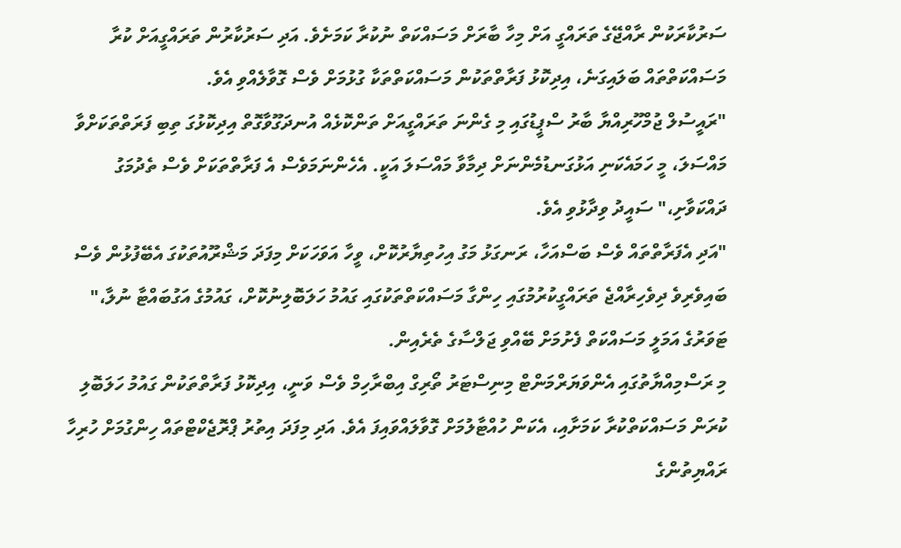ސަރުކާރަކުން ރާއްޖޭގެ ތަރައްގީ އަށް މިހާ ބާރަށް މަސައްކަތް ނުކުރާ ކަމަށެވެ. އަދި ސަރުކާރުން ތަރައްގީއަށް ކުރާ މަސައްކަތްތައް ބަލައިގަނެ، އިދިކޮޅު ފަރާތްތަކުން މަސައްކަތްތަކާ ގުޅުމަށް ވެސް ގޮވާލެއްވި އެވެ.
"ރައީސުލް ޖުމްހޫރިއްޔާ ބާރު ސްޕީޑުގައި މި ގެންނަ ތަރައްގީއަށް ތަންކޮޅެއް އުނދަގޫވާގޮތް އިދިކޮޅުގަ ތިބި ފަރަތްތަކަށްވާ މައްސަލަ، މީ ހަމައެކަނި އަޅުގަނޑުމެންނަށް ދިމާވާ މައްސަލަ އަކީ. އެހެންނަމަވެސް އެ ފަރާތްތަކަށް ވެސް ތެދުމަގު ދައްކަވާށި،" ސައީދު ވިދާޅުވި އެވެ.
"އަދި އެފަރާތްތައް ވެސް ބަސްއަހާ، ރަނގަޅު މަގު އިހުތިޔާރުކޮށް، ވީހާ އަވަހަކަށް މިފަދަ މަޝްރޫއުތަކުގަ އެބޭފުޅުން ވެސް ބައިވެރިވެ ދިވެހިރާއްޖެ ތަރައްގީކުރުމުގައި ހިންގާ މަސައްކަތްތަކުގައި ގައުމު ހަލަބޮލިނުކޮށް، ގައުމުގެ އަގުބައްޓާ ނުލާ،"
ޓަވަރުގެ އަމަލީ މަސައްކަތް ފެށުމަށް ބޭއްވި ޖަލްސާގެ ތެރެއިން.
މި ރަސްމިއްޔާތުގައި އެންވަޔަރްމަންޓް މިނިސްޓަރު ތޯރިގް އިބްރާހިމް ވެސް ވަނީ، އިދިކޮޅު ފަރާތްތަކުން ގައުމު ހަލަބޮލި ކުރަން މަސައްކަތްކުރާ ކަމަށާއި، އެކަން ހުއްޓާލުމަށް ގޮވާލައްވައިފަ އެވެ. އަދި މިފަދަ އިތުރު ޕްރޮޖެކްޓްތައް ހިންގުމަށް ހުރިހާ ރައްޔިތުންގެ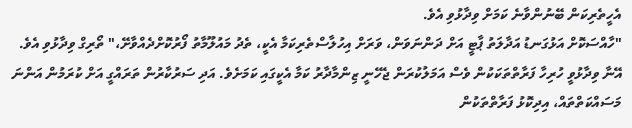އެހީތެރިކަން ބޭނުންވާނެ ކަމަށް ވިދާޅުވި އެވެ.
"ހާއްސަކޮށް އަޅުގަނޑު އަދާލަތު ޕާޓީ އަށް ދަންނަވަން، ވަރަށް އިހުލާސްތެރިކަމާ އެކީ، ތެދު މައުލޫމާތު ފޯރުކޮށްދެއްވާށޭ،" ތޯރިގް ވިދާޅުވި އެވެ.
އޭނާ ވިދާޅުވީ ހުރިހާ ފަރާތްތަކަކުން ވެސް އަމަލުކުރަން ޖެހޭނީ ޒިންމާދާރު ކަމާ އެކީގައި ކަމަށެވެ. އަދި ސަރުކާރުން ތަރައްގީ އަށް ކުރަމުން އަންނަ މަސައްކަތްތައް، އިދިކޮޅު ފަރާތްތަކުން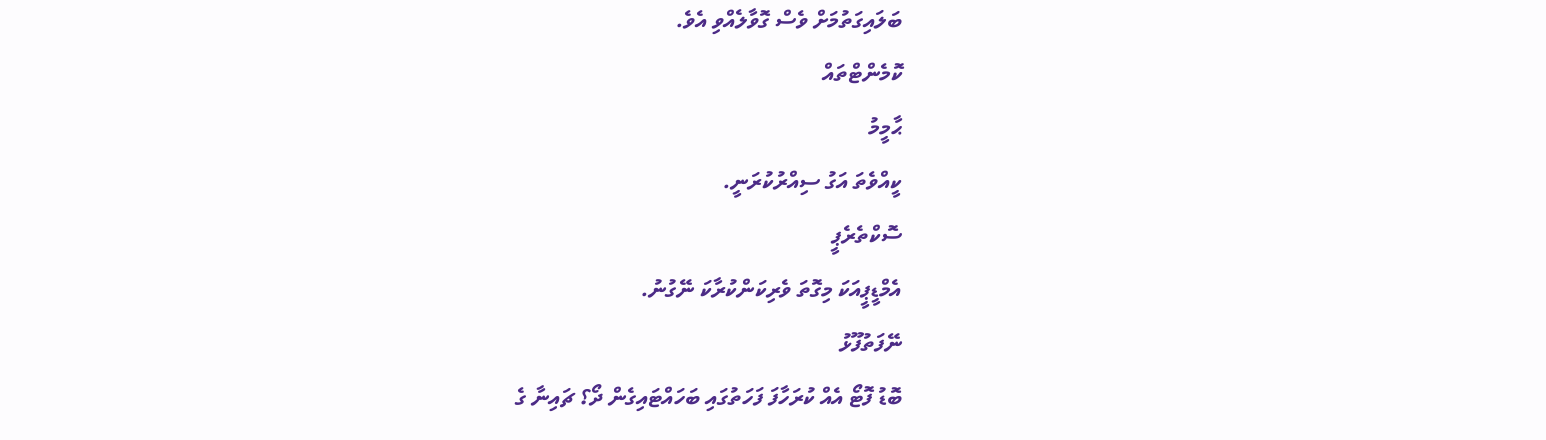ބަލައިގަތުމަށް ވެސް ގޮވާލެއްވި އެވެ.
ކޮމެންޓްތައް
ޙާމީމު
ކީއްވެތަ އަގު ސިއްރުކުރަނީ.
ސޮކްތެރެޕީ
އެމްޑީޕީއަކަ މިގޮތަ ވެރިކަންކުރާކަ ނޭގުނު.
ނޭފަތުފޫޅު
ބޮޑު ފޮޓޯ އެއް ކުރަހާފަ ފަހަތުގައި ބަހައްޓައިގެން ދޯ؟ ޗައިނާ ގެ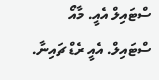ސްޓައިލް އެއީ. މާއޯ ސްޓައިލް. އެއީ ރެޑް ޗައިނާ.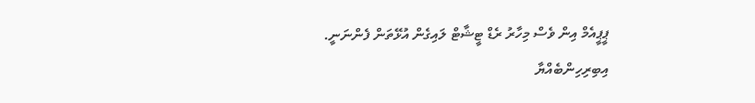ޕީޕީއެމް އިން ވެސް މިހާރު ރެޑް ޓީޝާޓް ލައިގެން އުޅޭތަން ފެންނަނީ.
އިބިރިހިންބެއްޔާ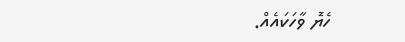ހެޔޮ ވާހަކައެއް.